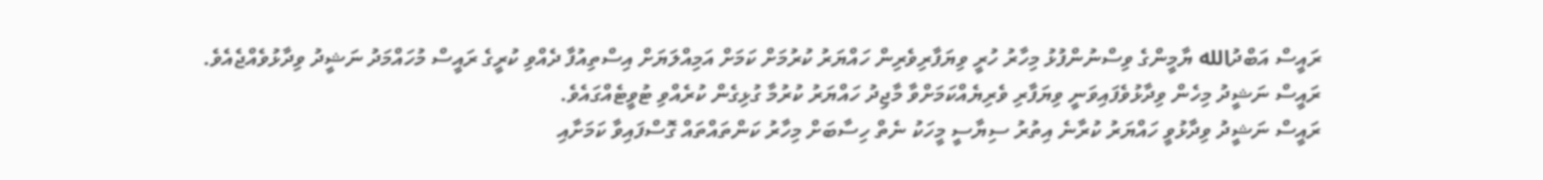ރައީސް އަބްދުالله ޔާމީންގެ ވިސްނުންފުޅު މިހާރު ހުރީ ވިޔަފާރިވެރިން ހައްޔަރު ކުރުމަށް ކަމަށް އަމިއްލަޔަށް އިސްތިއުފާ ދެއްވި ކުރީގެ ރައީސް މުހައްމަދު ނަޝީދު ވިދާޅުވެއްޖެއެވެ.
ރައީސް ނަޝީދު މިހެން ވިދާޅުވެފައިވަނީ ވިޔަފާރި ވެރިޔެއްކަމަށްވާ މާޖިދު ހައްޔަރު ކުރުމާ ގުޅިގެން ކުރެއްވި ޓުވީޓެއްގައެވެ.
ރައީސް ނަޝީދު ވިދާޅުވީ ހައްޔަރު ކުރާނެ އިތުރު ސިޔާސީ މީހަކު ނެތް ހިސާބަށް މިހާރު ކަންތައްތައް ގޮސްފައިވާ ކަމަށާއި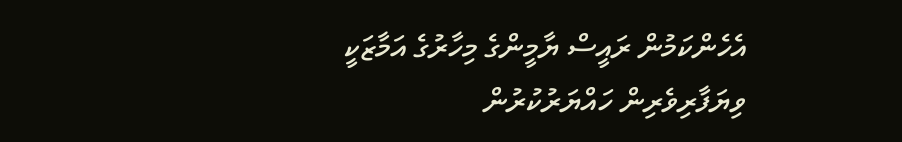އެހެންކަމުން ރައީސް ޔާމީންގެ މިހާރުގެ އަމާޒަކީ ވިޔަފާރިވެރިން ހައްޔަރުކުރުން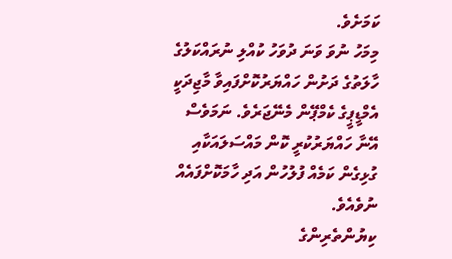ކަމަށެވެ.
މިމަހު ނުވަ ވަނަ ދުވަހު ކުއްލި ނުރައްކަލުގެ ހާލަތުގެ ދަށުން ހައްޔަރުކޮށްފައިވާ މާޖިދަކީ އެމްޑީޕީގެ ކެމްޕޭން މެނޭޖަރެވެ. ނަމަވެސް އޭނާ ހައްޔަރުކުރީ ކޮން މައްސަލައަކާއި ގުޅިގެން ކަމެއް ފުލުހުން އަދި ހާމަކޮށްފައެއް ނުވެއެވެ.
ކިޔުންތެރިންގެ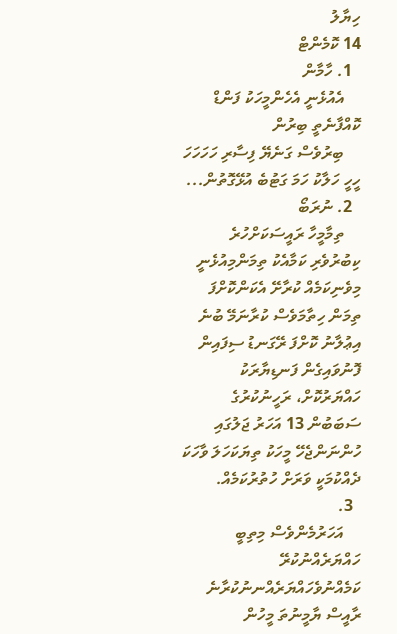ހިޔާލު
14 ކޮމެންޓް
  1. ހާމާން
    އެއުޅެނީ އެހެންމީހަކު ފަންޑް ކޮއްފާނެތީ ބިރުން
    ބިރުވެސް ގަނެޔޭ ފިސާރި ހަހަހަހަ ހީހީ ހަލާކު ހަމަ ގަޓުބެ އުޅޭގޮތުން...
  2. ނުރަބޯ
    ތިމާމީހާ ރައީސަކަށްހުރެ ކިބުރުވެރި ކަމާއެކު ތިމަންމިއުޅެނީ މިވެނިކަމެއް ކުރާށޭ އެކަންކޮށްފަ ތިމަން ހިތާމަވެސް ކުރާނަމޭ ބުނެ އިޢުލާނު ކޮށްފަ ރޭގަނޑު ސިފައިން ފޮނުވައިގެން ފަނޑިޔާރަކު ހައްޔަރުކޮށް، ރަހީނުކުރުގެ ސަބަބުން 13 އަހަރު ޖަލުގައި ހުންނަންޖެހޭ މީހަކު ތިޔަކަހަލަ ވާހަކަ ދެއްކުމަކީ ވަރަށް ހުތުރުކަމެއް.
  3.
    އަހަރުމެންވެސް މިތިބީ ހައްޔަރެއްނުކުރޭ ކަމެއްނުވެހައްޔަރެއްނނުކުރާނެ ރާއީސް ޔާމީނުތަ މީހުން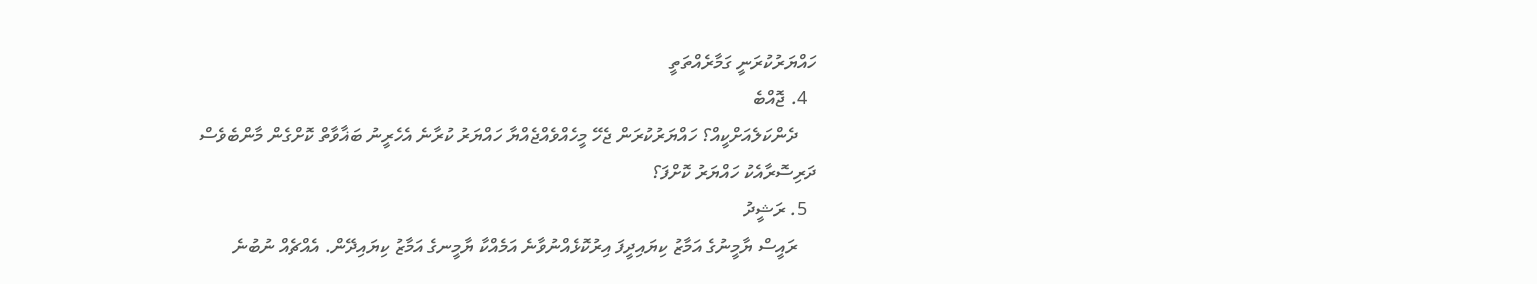ހައްޔަރުކުރަނީ ގަމާރެއްތަތީ
  4. ޖޮއްބެ
    ދެންކަލެއަށްކީއް؟ ހައްޔަރުކުރަން ޖެހޭ މީހެއްވެއްޖެއްޔާ ހައްޔަރު ކުރާނެ އެހެރީނު ބަޣާވާތް ކޮށްގެން މާންބެވެސް ދަރިސޮރާއެކު ހައްޔަރު ކޮށްފަ؟
  5. ރަޝީދު
    ރައީސް ޔާމީނުގެ އަމާޒު ކިޔައިދީފަ އިރުކޮޅެއްނުވާނެ އަމެއްކާ ޔާމީނގެ އަމާޒު ކިޔައިދޭން. އެއްޗެއް ނުބުނެ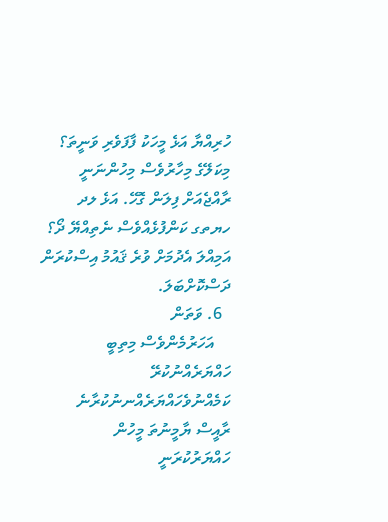ހުރިއްޔާ އަޅެ މީހަކު ފާފަވެރި ވަނީތަ؟ މިކަލޭގެ މިހާރުވެސް މިހުންނަނީ ރާއްޖެއަށް ފިލަން ގޮހޭ. އަޅެ ލދ ހޔތގ ކަންފުޅެއްވެސް ނެތިއްޔޭ ދޯ؟ އަމިއްލަ އެދުމަށް ވުރެ ޤައުމު އިސްކުރަން ދަސްކޮށްބަލަ.
  6. ވަތަން
    އަހަރުމެންވެސް މިތިބީ ހައްޔަރެއްނުކުރޭ ކަމެއްނުވެހައްޔަރެއްނނުކުރާނެ ރާއީސް ޔާމީނުތަ މީހުން ހައްޔަރުކުރަނީ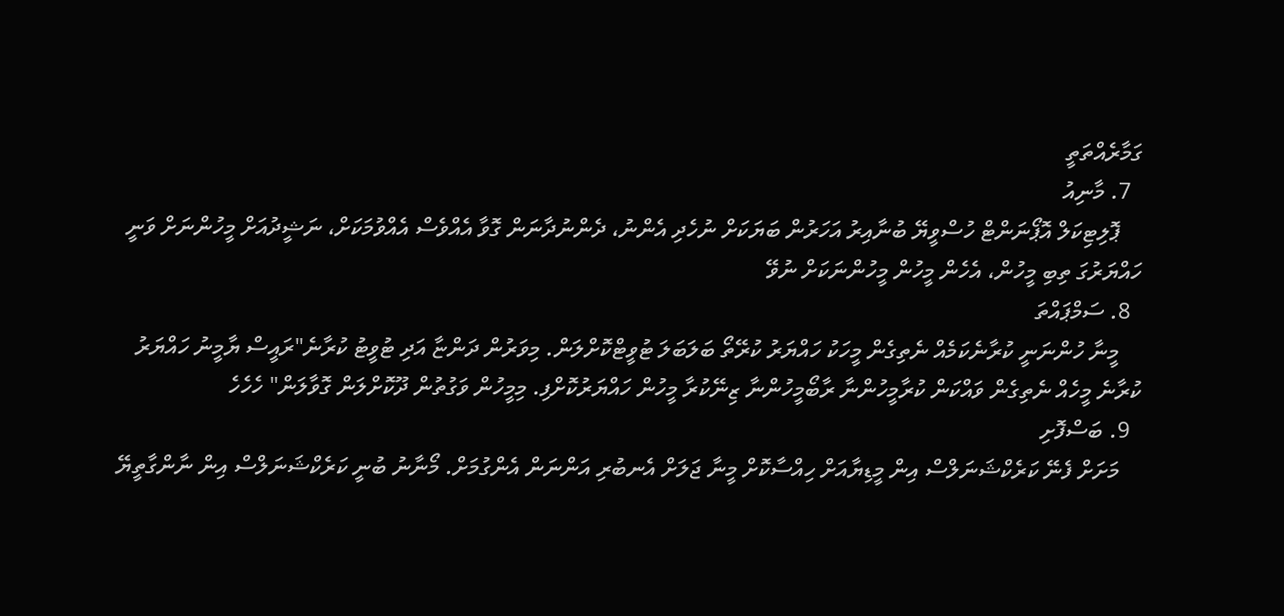ގަމާރެއްތަތީ
  7. މާނިއު
    ޕޮލިޓިކަލް އޮޕޯނަންޓް ހުސްވީޔޭ ބުނާއިރު އަހަރުން ބަޔަކަށް ނުހެދި އެންނު، ދެންނުދާނަން ގޮވާ އެއްވެސް އެއްވުމަކަށް، ނަޝީދުއަށް މީހުންނަށް ވަނީ ހައްޔަރުގަ ތިބި މީހުން، އެހެން މީހުން މީހުންނަކަށް ނުވޭ
  8. ސަމްޕައްތަ
    މީނާ ހުންނަނީ ކުރާނެކަމެއް ނެތިގެން މީހަކު ހައްޔަރު ކުރޭތޯ ބަލަބަލަ ޓުވީޓްކޮށްލަން. މިވަރުން ދަންޏާ އަދި ޓުވީޓު ކުރާނެ"ރައީސް ޔާމީނު ހައްޔަރު ކުރާނެ މީހެއް ނެތިގެން ވައްކަން ކުރާމީހުންނާ ރާބޯމީހުންނާ ޒިނޭކުރާ މީހުން ހައްޔަރުކޮށްފި. މިމީހުން ވަގުތުން ދޫކޮށްލަން ގޮވާލަން" ހެހެހެ
  9. ބަސްފޮށި
    މަށަށް ފެނޭ ކަރެކްޝަނަލްސް އިން މީޑިޔާއަށް ހިއްސާކޮށް މީނާ ޖަލަށް އެނބުރި އަންނަން އެންގުމަށް. މޯނާނު ބުނީ ކަރެކްޝަނަލްސް އިން ނާންގާތީޔޭ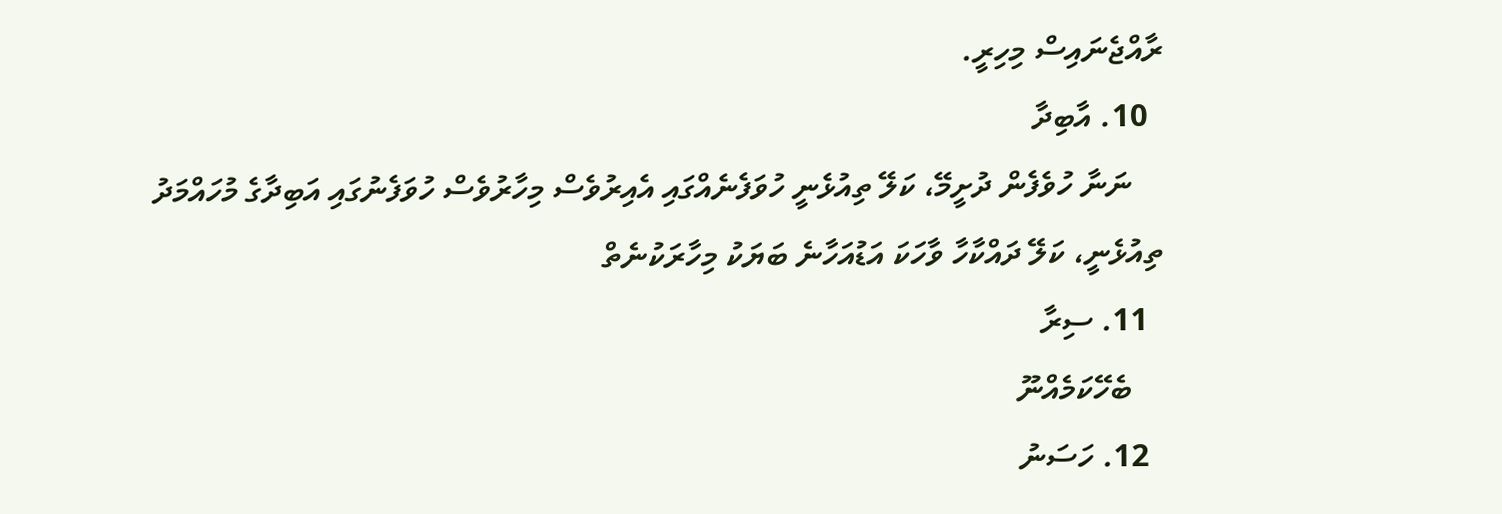ރާއްޖެނައިސް މިހިރީ.
  10. އާބިދާ
    ނަނާ ހުވެފެން ދުށީމޭ، ކަލޭ ތިއުޅެނީ ހުވަފެނެއްގައި އެއިރުވެސް މިހާރުވެސް ހުވަފެނުގައި އަބިދާގެ މުހައްމަދު ތިއުޅެނީ، ކަލޭ ދައްކާހާ ވާހަކަ އަޑުއަހާނެ ބަޔަކު މިހާރަކުނެތް
  11. ސިރާ
    ބެހޭކަމެއްނޫ
  12. ހަސަނު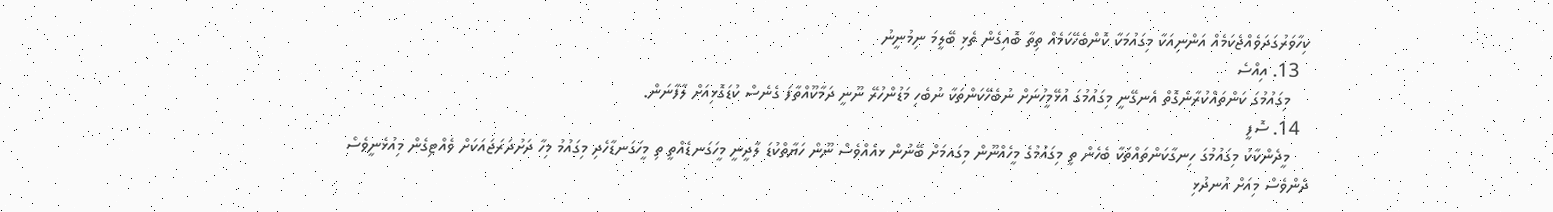ކިހާވަރުގަދަވެއްޖެކަމެއް އަންނިއަކާ މިގައުމަކާ ކޮންބެހޭކަމެއް ތިތާ ބޮއިގެން ތެޅި ބޭލީމަ ނިމުނީނު
  13. އިއްސެ
    މިގައުމުގަ ކަންތައްކުރާނެގޮތް އެނގޭނީ މިގައުމުގަ އުޅޭމީހުނަށް ނުބެހޭކަންތަކާ ނުބެހި މަޑުންހުރޭ ނޫނީ ދަމާކޫއްތާފަ ގެނެސް ކުޑަގޮޅިއަށް ލާފާނަން.
  14. ސޮފީ
    މީދެންކާކު މިގައުމުގަ ހިނގާކަންތައްތަކާ ބެހެން ތީ މިގައުމުގެ މީހެއްނޫން މިގައމަށް ބޭނުން ޅއެއްވެސް ނޫން ހަޔާތްކުޑަ ލާދީނީ މީހަގަނޑެއްތީ ތި މީހަގަނޑާހެދި މިގައުމު މިހާ ދަށުދަރަޖައަކަށް ވެއްޓިގެން މިއުޅެނީވެސް ދެންވެސް މިއަށް އުނދުޅި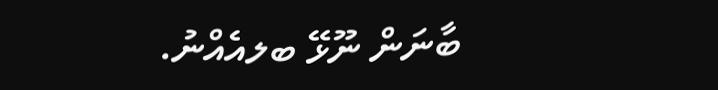ބާނަން ނޫޅޭ ބލއެއްނު.